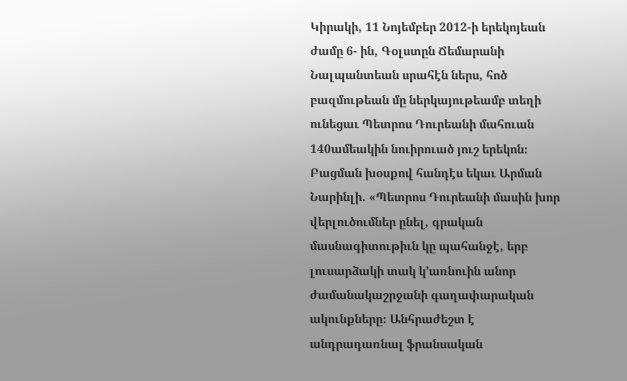Կիրակի, 11 Նոյեմբեր 2012-ի երեկոյեան ժամը 6- ին, Գօլստըն Ճեմարանի Նալպանտեան սրահէն ներս, հոծ բազմութեան մը ներկայութեամբ տեղի ունեցաւ Պետրոս Դուրեանի մահուան 140ամեակին նուիրուած յուշ երեկոն։
Բացման խօսքով հանդէս եկաւ Արման Նարինլի. «Պետրոս Դուրեանի մասին խոր վերլուծումներ ընել, գրական մասնագիտութիւն կը պահանջէ, երբ լուսարձակի տակ կ՚առնուին անոր ժամանակաշրջանի գաղափարական ակունքները։ Անհրաժեշտ է անդրադառնալ ֆրանսական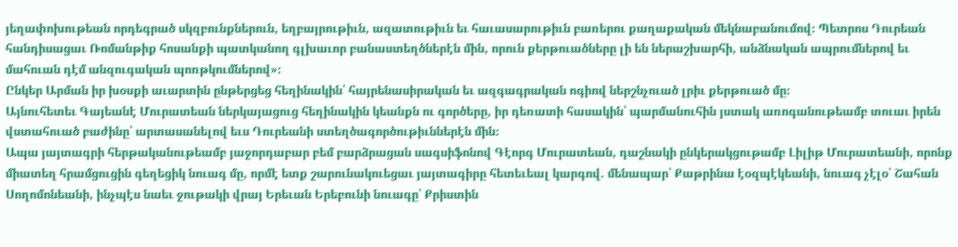յեղափոխութեան որդեգրած սկզբունքներուն, եղբայրութիւն, ազատութիւն եւ հաւասարութիւն բառերու քաղաքական մեկնաբանումով։ Պետրոս Դուրեան հանդիսացաւ Ռոմանթիք հոսանքի պատկանող գլխաւոր բանաստեղծներէն մին, որուն քերթուածները լի են ներաշխարհի, անձնական ապրումներով եւ մահուան դէմ անզուգական պոռթկումներով»։
Ընկեր Արման իր խօսքի աւարտին ընթերցեց հեղինակին՝ հայրենասիրական եւ ազգագրական ոգիով ներշնչուած լրիւ քերթուած մը։
Այնուհետեւ Գայեանէ Մուրատեան ներկայացուց հեղինակին կեանքն ու գործերը, իր դեռատի հասակին՝ պարմանուհին յստակ առոգանութեամբ տուաւ իրեն վստահուած բաժինը՝ արտասանելով եւս Դուրեանի ստեղծագործութիւններէն մին։
Ապա յայտագրի հերթականութեամբ յաջորդաբար բեմ բարձրացան սագսիֆոնով Գէորգ Մուրատեան, դաշնակի ընկերակցութամբ Լիլիթ Մուրատեանի, որոնք միատեղ հրամցուցին գեղեցիկ նուագ մը, որմէ ետք շարունակուեցաւ յայտագիրը հետեւեալ կարգով. մենապար՝ Քաթրինա էօզպէկեանի, նուագ չէլօ՝ Շահան Սողոմոնեանի, ինչպէս նաեւ ջութակի վրայ Երեւան Երեբունի նուագը՝ Քրիստին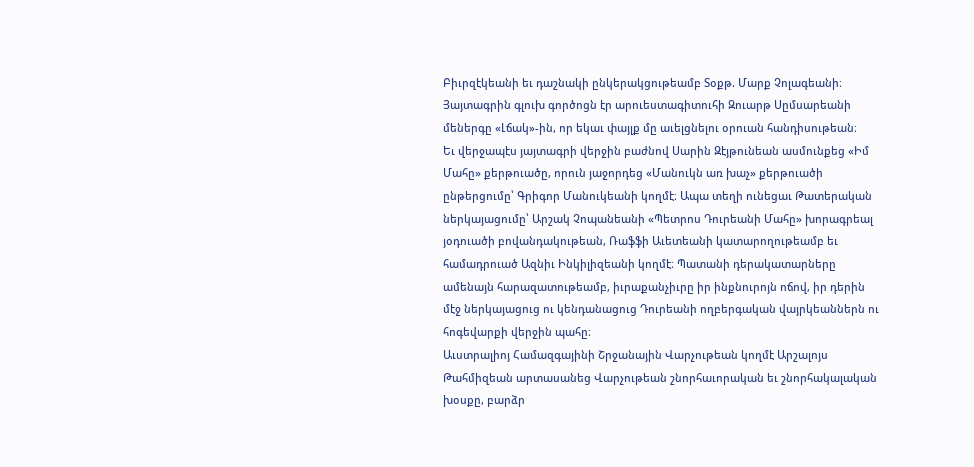Բիւրզէկեանի եւ դաշնակի ընկերակցութեամբ Տօքթ. Մարք Չոլագեանի։
Յայտագրին գլուխ գործոցն էր արուեստագիտուհի Զուարթ Սըմսարեանի մեներգը «Լճակ»-ին, որ եկաւ փայլք մը աւելցնելու օրուան հանդիսութեան։
Եւ վերջապէս յայտագրի վերջին բաժնով Սարին Զէյթունեան ասմունքեց «Իմ Մահը» քերթուածը, որուն յաջորդեց «Մանուկն առ խաչ» քերթուածի ընթերցումը՝ Գրիգոր Մանուկեանի կողմէ։ Ապա տեղի ունեցաւ Թատերական ներկայացումը՝ Արշակ Չոպանեանի «Պետրոս Դուրեանի Մահը» խորագրեալ յօդուածի բովանդակութեան, Ռաֆֆի Աւետեանի կատարողութեամբ եւ համադրուած Ազնիւ Ինկիլիզեանի կողմէ։ Պատանի դերակատարները ամենայն հարազատութեամբ, իւրաքանչիւրը իր ինքնուրոյն ոճով, իր դերին մէջ ներկայացուց ու կենդանացուց Դուրեանի ողբերգական վայրկեաններն ու հոգեվարքի վերջին պահը։
Աւստրալիոյ Համազգայինի Շրջանային Վարչութեան կողմէ Արշալոյս Թահմիզեան արտասանեց Վարչութեան շնորհաւորական եւ շնորհակալական խօսքը, բարձր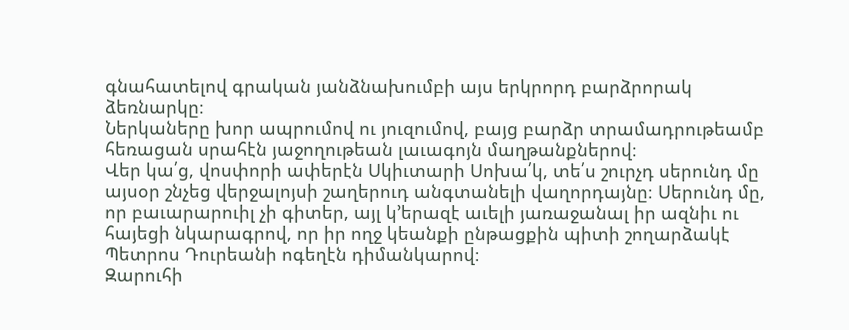գնահատելով գրական յանձնախումբի այս երկրորդ բարձրորակ ձեռնարկը։
Ներկաները խոր ապրումով ու յուզումով, բայց բարձր տրամադրութեամբ հեռացան սրահէն յաջողութեան լաւագոյն մաղթանքներով։
Վեր կա՛ց, վոսփորի ափերէն Սկիւտարի Սոխա՛կ, տե՛ս շուրչդ սերունդ մը այսօր շնչեց վերջալոյսի շաղերուդ անգտանելի վաղորդայնը։ Սերունդ մը, որ բաւարարուիլ չի գիտեր, այլ կ՚երազէ աւելի յառաջանալ իր ազնիւ ու հայեցի նկարագրով, որ իր ողջ կեանքի ընթացքին պիտի շողարձակէ Պետրոս Դուրեանի ոգեղէն դիմանկարով։
Զարուհի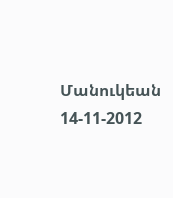Մանուկեան
14-11-2012